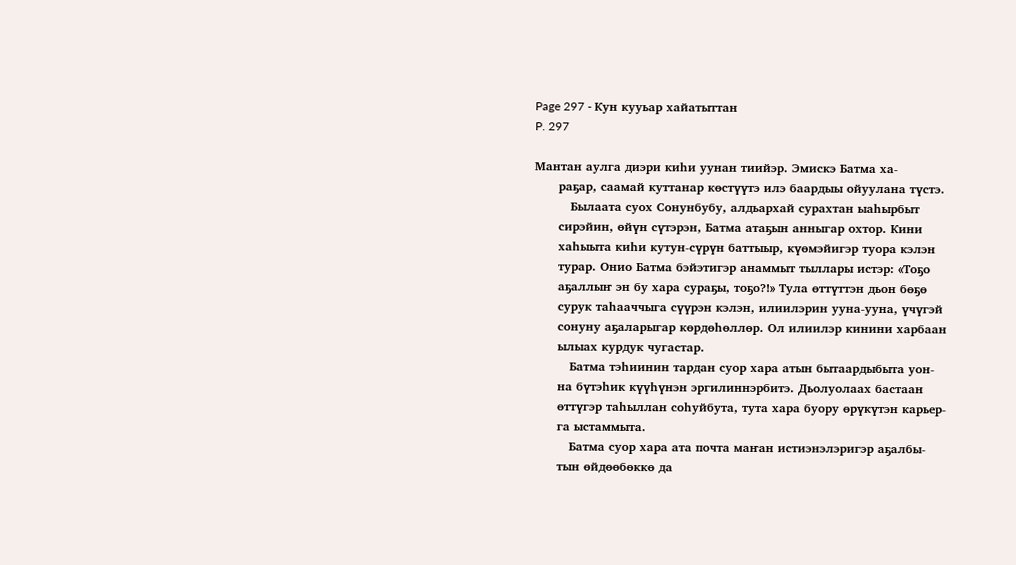Page 297 - Кун кууьар хайатыттан
P. 297

Мантан аулга диэри киһи уунан тиийэр. Эмискэ Батма ха-
      раҕар, саамай куттанар көстүүтэ илэ баардыы ойуулана түстэ.
         Былаата суох Сонунбубу, алдьархай сурахтан ыаһырбыт
      сирэйин, өйүн сүтэрэн, Батма атаҕын анныгар охтор. Кини
      хаһыыта киһи кутун-сүрүн баттыыр, күөмэйигэр туора кэлэн
      турар. Онио Батма бэйэтигэр анаммыт тыллары истэр: «Тоҕо
      аҕаллыҥ эн бу хара сураҕы, тоҕо?!» Тула өттүттэн дьон бөҕө
      сурук таһааччыга сүүрэн кэлэн, илиилэрин ууна-ууна, үчүгэй
      сонуну аҕаларыгар көрдөһөллөр. Ол илиилэр кинини харбаан
      ылыах курдук чугастар.
         Батма тэһиинин тардан суор хара атын бытаардыбыта уон-
      на бүтэһик күүһүнэн эргилиннэрбитэ. Дьолуолаах бастаан
      өттүгэр таһыллан соһуйбута, тута хара буору өрүкүтэн карьер-
      га ыстаммыта.
         Батма суор хара ата почта маҥан истиэнэлэригэр аҕалбы-
      тын өйдөөбөккө да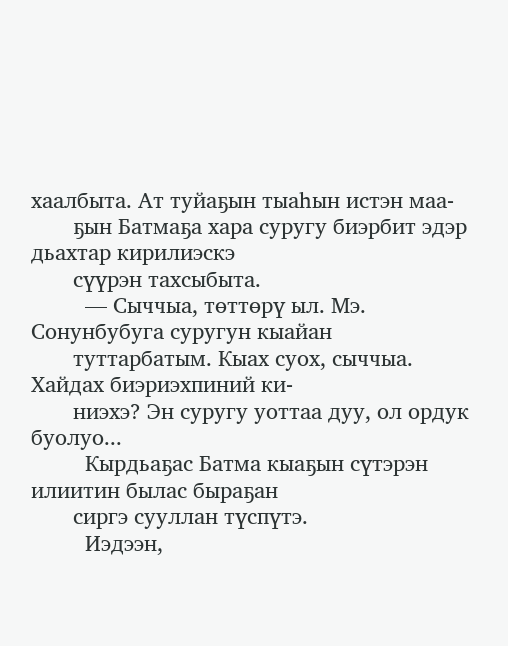хаалбыта. Ат туйаҕын тыаһын истэн маа-
       ҕын Батмаҕа хара суругу биэрбит эдэр дьахтар кирилиэскэ
       сүүрэн тахсыбыта.
         — Сыччыа, төттөрү ыл. Мэ. Сонунбубуга суругун кыайан
       туттарбатым. Кыах суох, сыччыа. Хайдах биэриэхпиний ки-
       ниэхэ? Эн суругу уоттаа дуу, ол ордук буолуо...
         Кырдьаҕас Батма кыаҕын сүтэрэн илиитин былас быраҕан
       сиргэ сууллан түспүтэ.
         Иэдээн,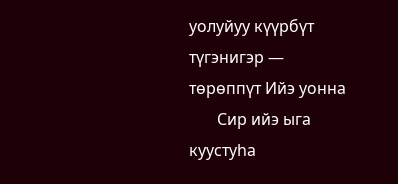уолуйуу күүрбүт түгэнигэр — төрөппүт Ийэ уонна
       Сир ийэ ыга куустуһа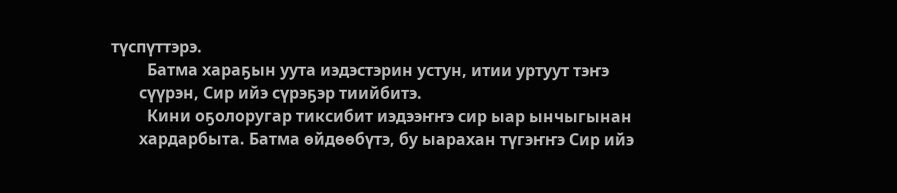түспүттэрэ.
         Батма хараҕын уута иэдэстэрин устун, итии уртуут тэҥэ
       сүүрэн, Сир ийэ сүрэҕэр тиийбитэ.
         Кини оҕолоругар тиксибит иэдээҥҥэ сир ыар ынчыгынан
       хардарбыта. Батма өйдөөбүтэ, бу ыарахан түгэҥҥэ Сир ийэ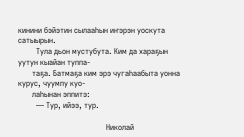кинини бэйэтин сылааһын иҥэрэн уоскута сатыырын.
         Тула дьон мустубута. Ким да хараҕын уутун кыайан туппа-
       таҕа. Батмаҕа ким эрэ чугаһаабыта уонна курус, чуумпу куо-
       лаһынан эппитэ:
         — Тур, ийээ, тур.

                                            Николай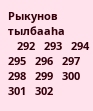Рыкунов тылбааһа
   292   293   294   295   296   297   298   299   300   301   302